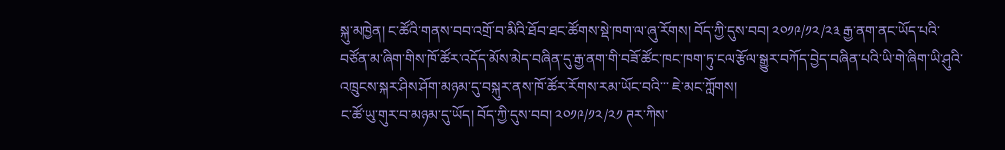སྐུ་མཁྱེན། ང་ཚོའི་གནས་བབ་འགྲོ་བ་མིའི་ཐོབ་ཐང་ཚོགས་སྡེ་ཁག་ལ་ཞུ་རོགས། བོད་ཀྱི་དུས་བབ། ༢༠༡༩/༡༢/༢༣ རྒྱ་ནག་ནང་ཡོད་པའི་བཙོན་མ་ཞིག་གིས་ཁོ་ཚོར་འདོད་མོས་མེད་བཞིན་དུ་རྒྱ་ནག་གི་བཟོ་ཚོང་ཁང་ཁག་ཏུ་ངལ་རྩོལ་སྒྱུར་བཀོད་བྱེད་བཞིན་པའི་ཡི་གེ་ཞིག་ཡི་ཤུའི་འཁྲུངས་སྐར་ཤིས་ཤོག་མཉམ་དུ་བསྐུར་ནས་ཁོ་ཚོར་རོགས་རམ་ཡོང་བའི་་་ ཇེ་མང་ཀློགས།
ང་ཚོ་ཡུ་གུར་བ་མཉམ་དུ་ཡོད། བོད་ཀྱི་དུས་བབ། ༢༠༡༩/༡༢/༢༡ ཊར་ཀིས་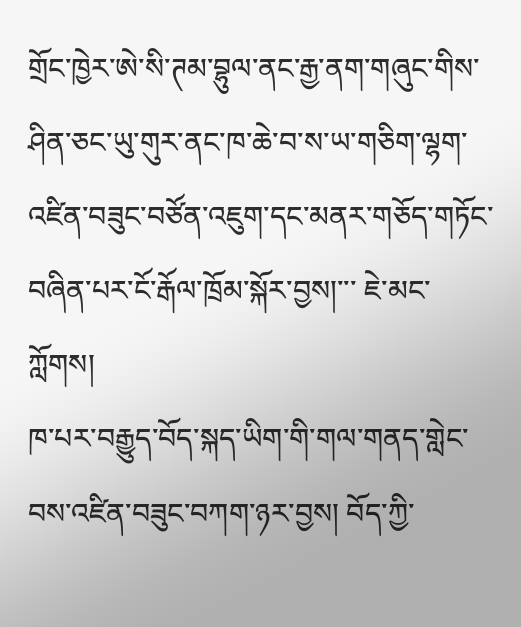གྲོང་ཁྱེར་ཨེ་སི་ཊམ་བྷུལ་ནང་རྒྱ་ནག་གཞུང་གིས་ཤིན་ཅང་ཡུ་གུར་ནང་ཁ་ཆེ་བ་ས་ཡ་གཅིག་ལྷག་འཛིན་བཟུང་བཙོན་འཇུག་དང་མནར་གཅོད་གཏོང་བཞིན་པར་ངོ་རྒོལ་ཁྲོམ་སྐོར་བྱས།་་་ ཇེ་མང་ཀློགས།
ཁ་པར་བརྒྱུད་བོད་སྐད་ཡིག་གི་གལ་གནད་གླེང་བས་འཛིན་བཟུང་བཀག་ཉར་བྱས། བོད་ཀྱི་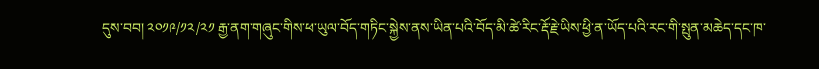དུས་བབ། ༢༠༡༩/༡༢/༢༡ རྒྱ་ནག་གཞུང་གིས་ཕ་ཡུལ་བོད་གཏིང་སྐྱེས་ནས་ཡིན་པའི་བོད་མི་ཚེ་རིང་རྡོ་རྗེ་ཡིས་ཕྱི་ན་ཡོད་པའི་རང་གི་སྤུན་མཆེད་དང་ཁ་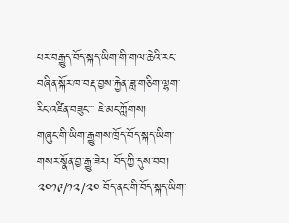པར་བརྒྱུད་བོད་སྐད་ཡིག་གི་གལ་ཆེའི་རང་བཞིན་སྐོར་ཁ་བརྡ་བྱས་རྐྱེན་ཟླ་གཅིག་ལྷག་རིང་འཛིན་བཟུང་་་ ཇེ་མང་ཀློགས།
གཞུང་གི་ཡིག་རྒྱུགས་ཁྲོད་བོད་སྐད་ཡིག་གསར་སྣོན་བྱ་རྒྱུ་ཟེར། བོད་ཀྱི་དུས་བབ། ༢༠༡༩/༡༢/༢༠ བོད་ནང་གི་བོད་སྐད་ཡིག་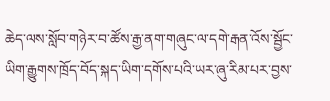ཆེད་ལས་སློབ་གཉེར་བ་ཚོས་རྒྱ་ནག་གཞུང་ལ་དགེ་རྒན་འོས་སྦྱོང་ཡིག་རྒྱུགས་ཁྲོད་བོད་སྐད་ཡིག་དགོས་པའི་ཡར་ཞུ་རིམ་པར་བྱས་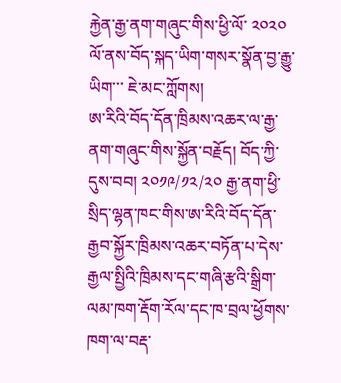རྐྱེན་རྒྱ་ནག་གཞུང་གིས་ཕྱི་ལོ་ ༢༠༢༠ ལོ་ནས་བོད་སྐད་ཡིག་གསར་སྣོན་བྱ་རྒྱུ་ཡིག་་་ ཇེ་མང་ཀློགས།
ཨ་རིའི་བོད་དོན་ཁྲིམས་འཆར་ལ་རྒྱ་ནག་གཞུང་གིས་སྐྱོན་བརྗོད། བོད་ཀྱི་དུས་བབ། ༢༠༡༩/༡༢/༢༠ རྒྱ་ནག་ཕྱི་སྲིད་ལྷན་ཁང་གིས་ཨ་རིའི་བོད་དོན་རྒྱབ་སྐྱོར་ཁྲིམས་འཆར་བཏོན་པ་དེས་རྒྱལ་སྤྱིའི་ཁྲིམས་དང་གཞི་རྩའི་སྒྲིག་ལམ་ཁག་རྡོག་རོལ་དང་ཁ་བྲལ་ཕྱོགས་ཁག་ལ་བརྡ་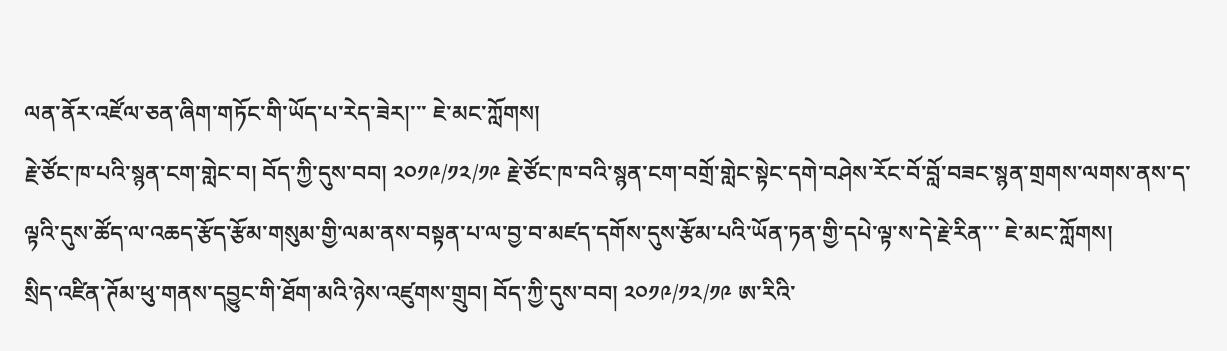ལན་ནོར་འཛོལ་ཅན་ཞིག་གཏོང་གི་ཡོད་པ་རེད་ཟེར།་་་ ཇེ་མང་ཀློགས།
རྗེ་ཙོང་ཁ་པའི་སྙན་ངག་གླེང་བ། བོད་ཀྱི་དུས་བབ། ༢༠༡༩/༡༢/༡༩ རྗེ་ཙོང་ཁ་བའི་སྙན་ངག་བགྲོ་གླེང་སྟེང་དགེ་བཤེས་རོང་བོ་བློ་བཟང་སྙན་གྲགས་ལགས་ནས་ད་ལྟའི་དུས་ཚོད་ལ་འཆད་རྩོད་རྩོམ་གསུམ་གྱི་ལམ་ནས་བསྟན་པ་ལ་བྱ་བ་མཛད་དགོས་དུས་རྩོམ་པའི་ཡོན་ཏན་གྱི་དཔེ་ལྟ་ས་དེ་རྗེ་རིན་་་ ཇེ་མང་ཀློགས།
སྲིད་འཛིན་ཊོམ་ཕུ་གནས་དབྱུང་གི་ཐོག་མའི་ཉེས་འཛུགས་གྲུབ། བོད་ཀྱི་དུས་བབ། ༢༠༡༩/༡༢/༡༩ ཨ་རིའི་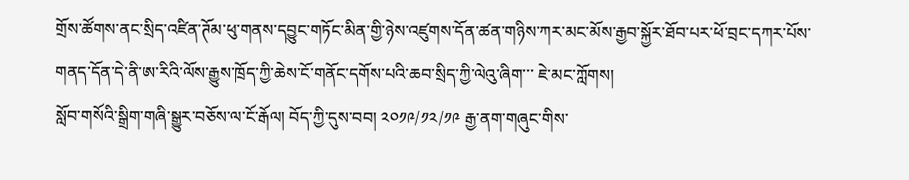གྲོས་ཚོགས་ནང་སྲིད་འཛིན་ཊོམ་ཕུ་གནས་དབྱུང་གཏོང་མིན་གྱི་ཉེས་འཛུགས་དོན་ཚན་གཉིས་ཀར་མང་མོས་རྒྱབ་སྐྱོར་ཐོབ་པར་ཕོ་བྲང་དཀར་པོས་གནད་དོན་དེ་ནི་ཨ་རིའི་ལོས་རྒྱུས་ཁྲོད་ཀྱི་ཆེས་ངོ་གནོང་དགོས་པའི་ཆབ་སྲིད་ཀྱི་ལེའུ་ཞིག་་་ ཇེ་མང་ཀློགས།
སློབ་གསོའི་སྒྲིག་གཞི་སྒྱུར་བཅོས་ལ་ངོ་རྒོལ། བོད་ཀྱི་དུས་བབ། ༢༠༡༩/༡༢/༡༩ རྒྱ་ནག་གཞུང་གིས་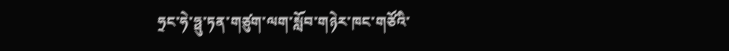ཧྲང་ཧེ་ཧྥུ་ཏན་གཙུག་ལག་སློབ་གཉེར་ཁང་གཙོའི་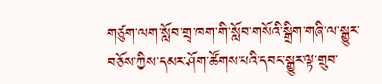གཙུག་ལག་སློབ་གྲྭ་ཁག་གི་སློབ་གསོའི་སྒྲིག་གཞི་ལ་སྒྱུར་བཅོས་ཀྱིས་དམར་ཤོག་ཚོགས་པའི་དབང་སྒྱུར་ལྟ་གྲུབ་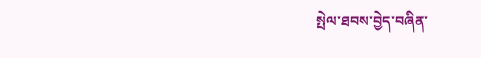སྤེལ་ཐབས་བྱེད་བཞིན་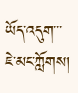ཡོད་འདུག་་་ ཇེ་མང་ཀློགས།